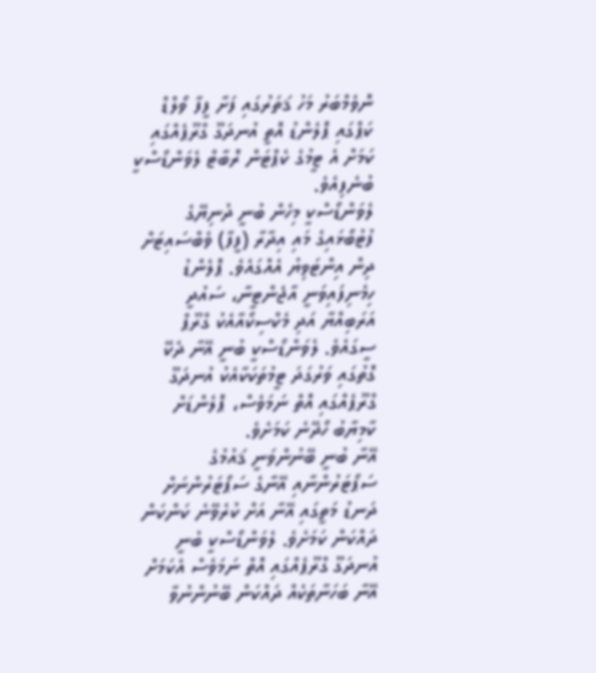ނޮވެމްބަރު މަހު ޤަތަރުގައި ފަށާ ފީފާ ވޯލްޑް ކަޕްގައި ޕޮލެންޑު އޮތީ އުނދަގޫ ގްރޫޕެއްގައި ކަމަށް އެ ޓީމުގެ ކެޕްޓަން ރޮބާޓް ލެވަންޑޯސްކީ ބުނެފިއެވެ.
ލެވަންޑޯސްކީ މިހެން ބުނީ ދުނިޔޭގެ ފުޓުބޯޅައިގެ މައި އިދާރާ (ފީފާ) ވެބްސައިޓަށް ދިން އިންޓަވިޔު އެއްގައެވެ. ޕޮލެންޑު ހިމެނިފައިވަނީ އާޖެންޓީނާ، ސައުދީ އަރަބިއްޔާ އަދި މެކްސިކޯއާއެކު ގްރޫޕް ސީގައެވެ. ލެވަންޑޯސްކީ ބުނީ އޭނާ ދެކޭ ގޮތުގައި ވަރުގަދަ ޓީމުތަކަކާއެކު އުނދަގޫ ގްރޫޕެއްގައި އޮތް ނަމަވެސް، ޕޮލެންޑަށް ކާމިޔާބު ހޯދޭނެ ކަމަށެވެ.
އޭނާ ބުނީ ބޭނުންވަނީ ޤައުމުގެ ސަޕޯޓަރުންނާއި އޭނާގެ ސަޕޯޓަރުންނަށް ދަނޑު މަތީގައި އޭނާ އަށް ކުރެވޭނެ ކަންކަން ދައްކަން ކަމަށެވެ. ލެވަންޑޯސްކީ ބުނީ އުނދަގޫ ގްރޫޕެއްގައި އޮތް ނަމަވެސް އެކަމަށް އޭނާ ބަހަނާތަކެއް ދައްކަން ބޭނުންނުވާ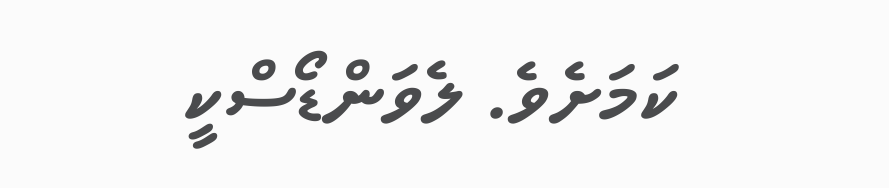ކަމަށެވެ. ލެވަންޑޯސްކީ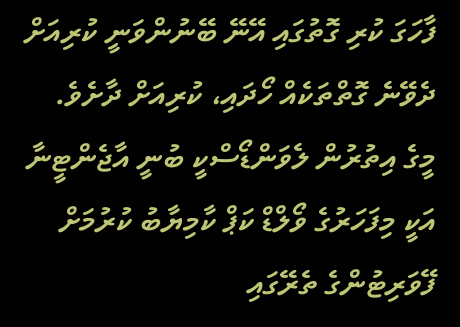ފާހަގަ ކުރި ގޮތުގައި އޭނޭ ބޭނުންވަނީ ކުރިއަށް ދެވޭނެ ގޮތްތަކެއް ހޯދައި، ކުރިއަށް ދާށެވެ.
މީގެ އިތުރުން ލެވަންޑޯސްކީ ބުނީ އާޖެންޓީނާ އަކީ މިފަހަރުގެ ވޯލްޑް ކަޕް ކާމިޔާބު ކުރުމަށް ފޭވަރިޓުންގެ ތެރޭގައި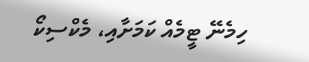ހިމެނޭ ޓީމެއް ކަމަށާއި، މެކްސިކޯ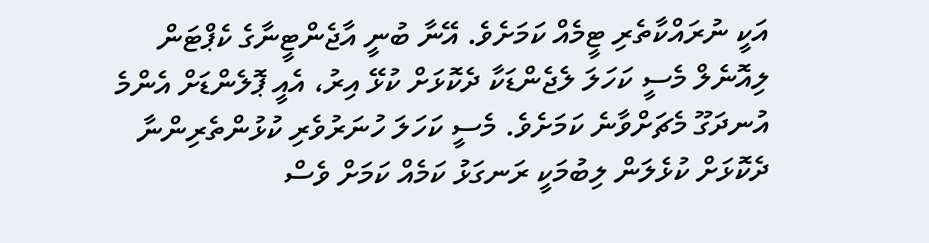އަކީ ނުރައްކާތެރި ޓީމެއް ކަމަށެވެ. އޭނާ ބުނީ އާޖެންޓީނާގެ ކެޕްޓަން ލިއޮނެލް މެސީ ކަހަލަ ލެޖެންޑަކާ ދެކޮޅަށް ކުޅޭ އިރު، އެއީ ޕޮލެންޑަށް އެންމެ އުނދަގޫ މެޗަށްވާނެ ކަމަށެވެ. މެސީ ކަހަލަ ހުނަރުވެރި ކުޅުންތެރިންނާ ދެކޮޅަށް ކުޅެލަން ލިބުމަކީ ރަނގަޅު ކަމެއް ކަމަށް ވެސް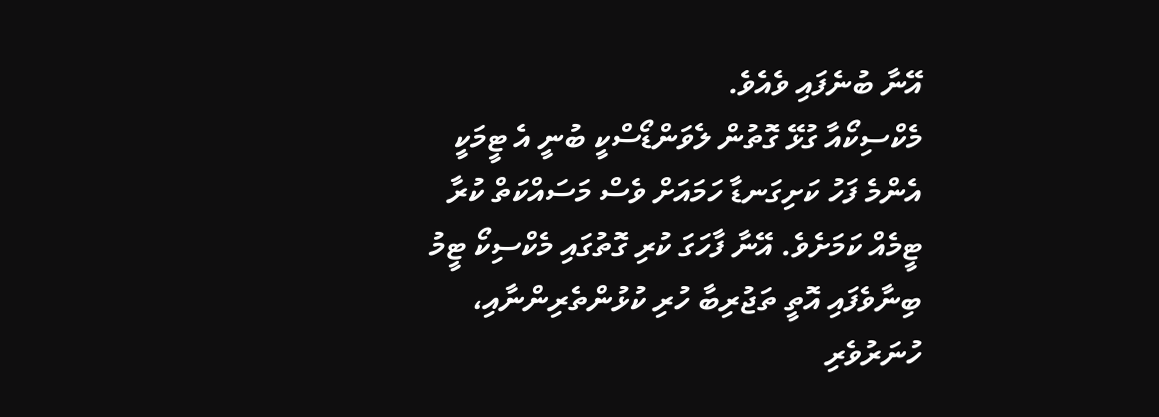އޭނާ ބުނެފައި ވެއެވެ.
މެކްސިކޯއާ ގުޅޭ ގޮތުން ލެވަންޑޯސްކީ ބުނީ އެ ޓީމަކީ އެންމެ ފަހު ކަށިގަނޑާ ހަމައަށް ވެސް މަސައްކަތް ކުރާ ޓީމެއް ކަމަށެވެ. އޭނާ ފާހަގަ ކުރި ގޮތުގައި މެކްސިކޯ ޓީމު ބިނާވެފައި އޮތީ ތަޖުރިބާ ހުރި ކުޅުންތެރިންނާއި، ހުނަރުވެރި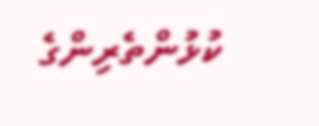ކުޅުންތެރިންގެ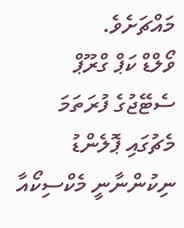މައްޗަށެވެ.
ވޯލްޑް ކަޕް ގްރޫޕް ސެޓޭޖުގެ ފުރަތަމަ މެޗުގައި ޕޮލެންޑު ނިކުންނާނީ މެކްސިކޯއާ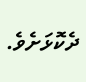ދެކޮޅަށެވެ.